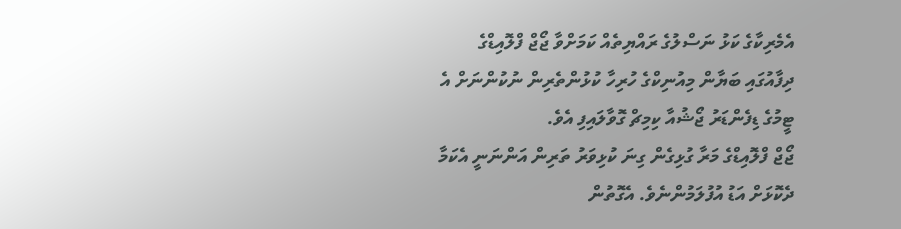އެމެރިކާގެ ކަޅު ނަސްލުގެ ރައްޔިތެއް ކަމަށްވާ ޖޯޖް ފްލޮއިޑްގެ ދިފާއުގައި ބަޔާން މިއުނިކްގެ ހުރިހާ ކުޅުންތެރިން ނުކުންނަށް އެ ޓީމުގެ ޑިފެންޑަރު ޖޯޝުއާ ކިމިޗް ގޮވާލައިފި އެވެ.
ޖޯޖް ފްލޮއިޑްގެ މަރާ ގުޅިގެން ގިނަ ކުޅިވަރު ތަރިން އަންނަނީ އެކަމާ ދެކޮޅަށް އަޑު އުފުލަމުންނެވެ. އެގޮތުން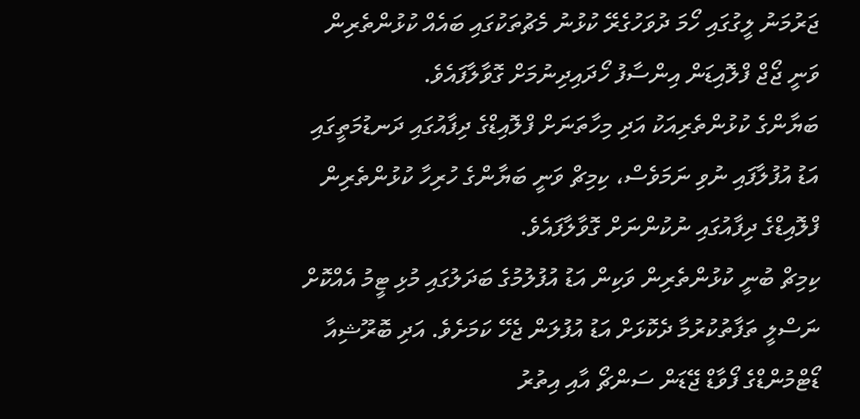ޖަރުމަނު ލީގުގައި ހޯމަ ދުވަހުގެރޭ ކުޅުނު މެޗުތަކުގައި ބައެއް ކުޅުންތެރިން ވަނީ ޖޯޖް ފްލޮއިޑަން އިންސާފު ހޯދައިދިނުމަށް ގޮވާލާފައެވެ.
ބަޔާންގެ ކުޅުންތެރިއަކު އަދި މިހާތަނަށް ފްލޮއިޑްގެ ދިފާއުގައި ދަނޑުމަތީގައި އަޑު އުފުލާފައި ނުވި ނަމަވެސް، ކިމިޗް ވަނީ ބަޔާންގެ ހުރިހާ ކުޅުންތެރިން ފްލޮއިޑްގެ ދިފާއުގައި ނުކުންނަށް ގޮވާލާފައެވެ.
ކިމިޗް ބުނީ ކުޅުންތެރިން ވަކިން އަޑު އުފުލުމުގެ ބަދަލުގައި މުޅި ޓީމު އެއްކޮށް ނަސްލީ ތަފާތުކުރުމާ ދެކޮޅަށް އަޑު އުފުލަން ޖެހޭ ކަމަށެވެ. އަދި ބޮރޫޝިއާ ޑޯޓްމުންޑްގެ ފޯވާޑް ޖޭޑަން ސަންޗޯ އާއި އިތުރު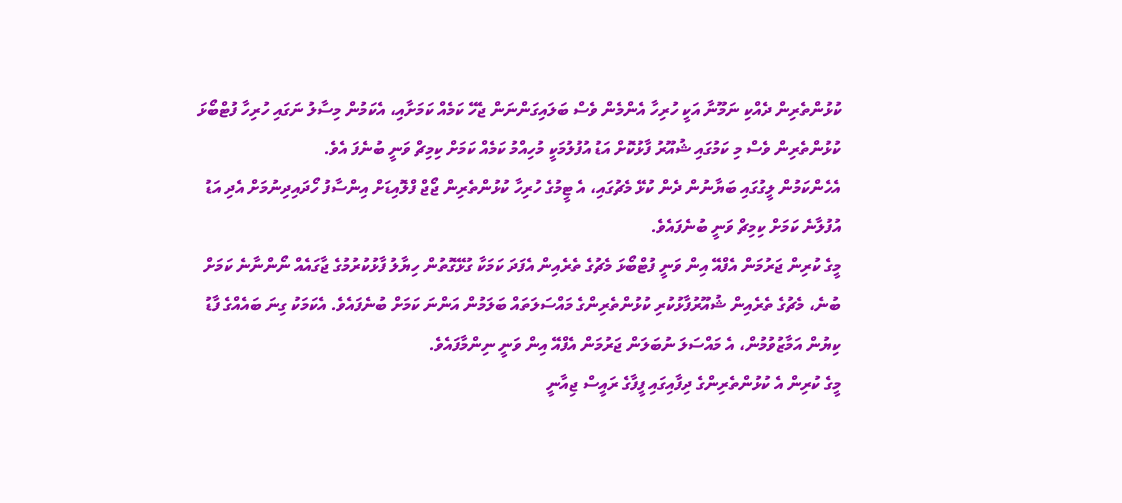ކުޅުންތެރިން ދެއްކި ނަމޫނާ އަކީ ހުރިހާ އެންމެން ވެސް ބަލައިގަންނަން ޖެހޭ ކަމެއް ކަމަށާއި، އެކަމުން މިސާލު ނަގައި ހުރިހާ ފުޓްބޯޅަ ކުޅުންތެރިން ވެސް މި ކަމުގައި ޝުއޫރު ފާޅުކޮށް އަޑު އުފުލުމަކީ މުހިއްމު ކަމެއް ކަމަށް ކިމިޗް ވަނީ ބުނެފަ އެވެ.
އެހެންކަމުން ލީގުގައި ބަޔާނުން ދެން ކުޅޭ މެޗުގައި، އެ ޓީމުގެ ހުރިހާ ކުޅުންތެރިން ޖޯޖް ފްލޮއިޑަށް އިންސާފު ހޯދައިދިނުމަށް އެދި އަޑު އުފުލާނެ ކަމަށް ކިމިޗް ވަނީ ބުނެފައެވެ.
މީގެ ކުރިން ޖަރުމަން އެފްއޭ އިން ވަނީ ފުޓްބޯޅަ މެޗުގެ ތެރެއިން އެފަދަ ކަމަކާ ގުޅޭގޮތުން ހިޔާލު ފާޅުކުރުމުގެ ޖާގައެއް ނޯންނާނެ ކަމަށް ބުނެ، މެޗުގެ ތެރެއިން ޝުއޫރުފާޅުކުރި ކުޅުންތެރިންގެ މައްސަލަތައް ބަލަމުން އަންނަ ކަމަށް ބުނެފައެވެ. އެކަމަކު ގިނަ ބައެއްގެ ފާޑު ކިޔުން އަމާޒުވުމުން، އެ މައްސަލަ ނުބަލަން ޖަރުމަން އެފްއޭ އިން ވަނީ ނިންމާފައެވެ.
މީގެ ކުރިން އެ ކުޅުންތެރިންގެ ދިފާއިގައި ފީފާގެ ރައީސް ޖިއާނީ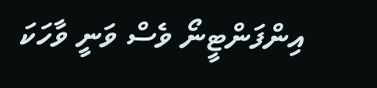އިންފަންޓީނޯ ވެސް ވަނީ ވާހަކަ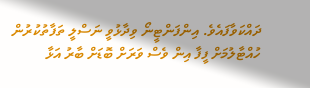ދައްކަވާފައެވެ. އިންފަންޓީނޯ ވިދާޅުވީ ނަސްލީ ތަފާތުކުރުން ހުއްޓާލުމަށް ފީފާ އިން ވެސް ވަރަށް ބޮޑަށް ބާރު އަޅާ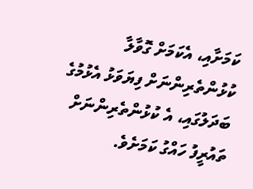ކަމަށާއި، އެކަމަށް ގޮވާލާ ކުޅުންތެރިންނަށް ފިޔަވަޅު އެޅުމުގެ ބަދަލުގައި، އެ ކުޅުންތެރިންނަށް ތައުރީފު ހައްގު ކަމަށެވެ.